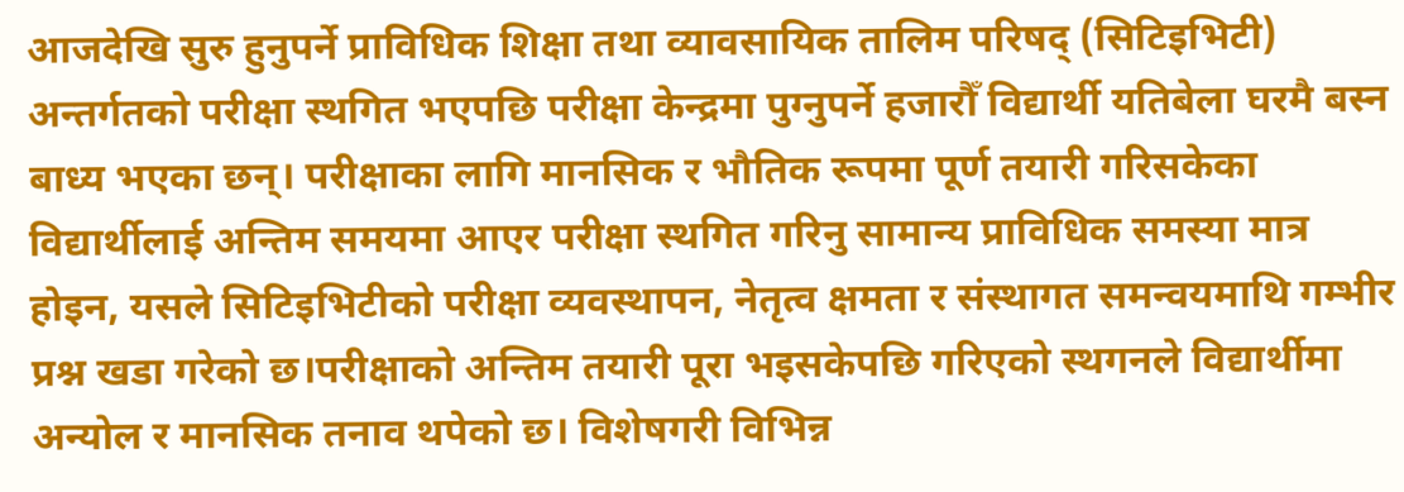आजदेखि सुरु हुनुपर्ने प्राविधिक शिक्षा तथा व्यावसायिक तालिम परिषद् (सिटिइभिटी) अन्तर्गतको परीक्षा स्थगित भएपछि परीक्षा केन्द्रमा पुग्नुपर्ने हजारौँ विद्यार्थी यतिबेला घरमै बस्न बाध्य भएका छन्। परीक्षाका लागि मानसिक र भौतिक रूपमा पूर्ण तयारी गरिसकेका विद्यार्थीलाई अन्तिम समयमा आएर परीक्षा स्थगित गरिनु सामान्य प्राविधिक समस्या मात्र होइन, यसले सिटिइभिटीको परीक्षा व्यवस्थापन, नेतृत्व क्षमता र संस्थागत समन्वयमाथि गम्भीर प्रश्न खडा गरेको छ।परीक्षाको अन्तिम तयारी पूरा भइसकेपछि गरिएको स्थगनले विद्यार्थीमा अन्योल र मानसिक तनाव थपेको छ। विशेषगरी विभिन्न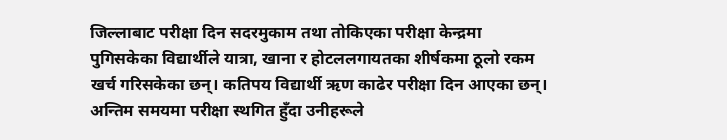जिल्लाबाट परीक्षा दिन सदरमुकाम तथा तोकिएका परीक्षा केन्द्रमा पुगिसकेका विद्यार्थीले यात्रा, खाना र होटललगायतका शीर्षकमा ठूलो रकम खर्च गरिसकेका छन्। कतिपय विद्यार्थी ऋण काढेर परीक्षा दिन आएका छन्। अन्तिम समयमा परीक्षा स्थगित हुँदा उनीहरूले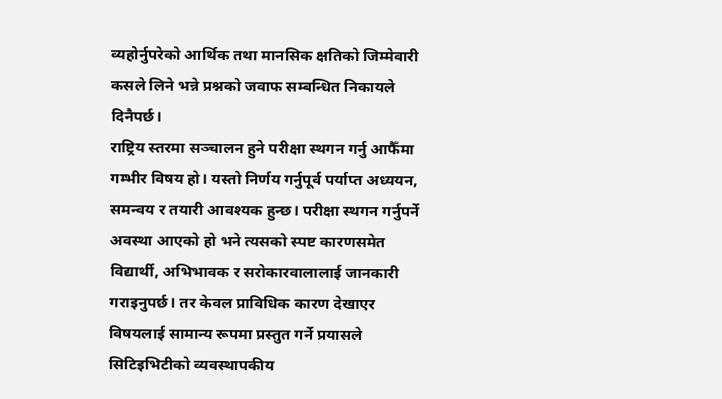व्यहोर्नुपरेको आर्थिक तथा मानसिक क्षतिको जिम्मेवारी कसले लिने भन्ने प्रश्नको जवाफ सम्बन्धित निकायले दिनैपर्छ।
राष्ट्रिय स्तरमा सञ्चालन हुने परीक्षा स्थगन गर्नु आफैँमा गम्भीर विषय हो। यस्तो निर्णय गर्नुपूर्व पर्याप्त अध्ययन, समन्वय र तयारी आवश्यक हुन्छ। परीक्षा स्थगन गर्नुपर्ने अवस्था आएको हो भने त्यसको स्पष्ट कारणसमेत विद्यार्थी, अभिभावक र सरोकारवालालाई जानकारी गराइनुपर्छ। तर केवल प्राविधिक कारण देखाएर विषयलाई सामान्य रूपमा प्रस्तुत गर्ने प्रयासले सिटिइभिटीको व्यवस्थापकीय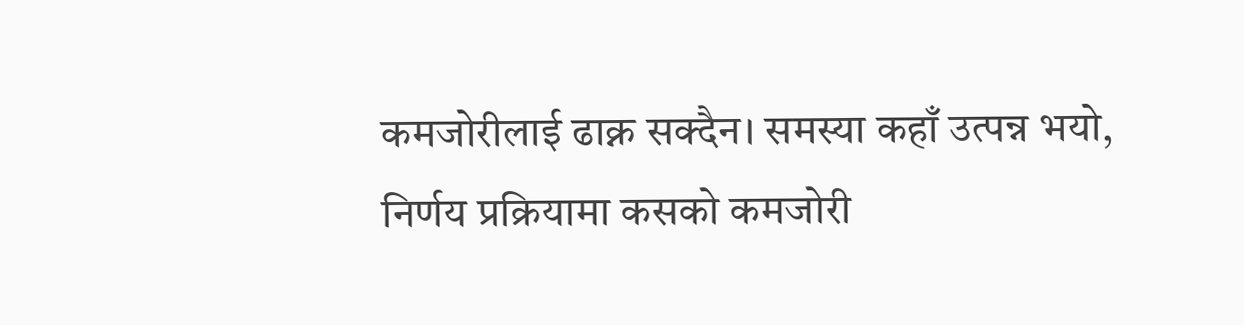कमजोरीलाई ढाक्न सक्दैन। समस्या कहाँ उत्पन्न भयो, निर्णय प्रक्रियामा कसको कमजोरी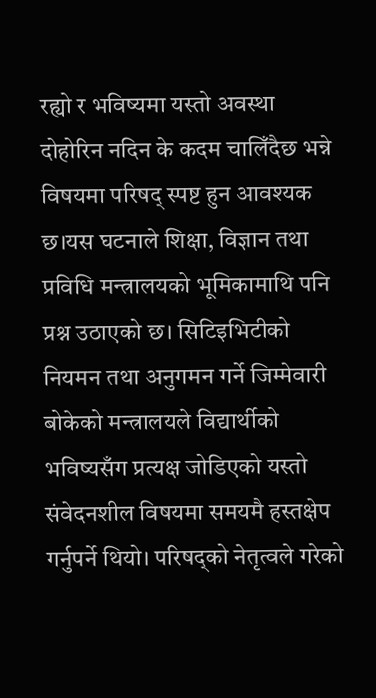रह्यो र भविष्यमा यस्तो अवस्था दोहोरिन नदिन के कदम चालिँदैछ भन्ने विषयमा परिषद् स्पष्ट हुन आवश्यक छ।यस घटनाले शिक्षा, विज्ञान तथा प्रविधि मन्त्रालयको भूमिकामाथि पनि प्रश्न उठाएको छ। सिटिइभिटीको नियमन तथा अनुगमन गर्ने जिम्मेवारी बोकेको मन्त्रालयले विद्यार्थीको भविष्यसँग प्रत्यक्ष जोडिएको यस्तो संवेदनशील विषयमा समयमै हस्तक्षेप गर्नुपर्ने थियो। परिषद्को नेतृत्वले गरेको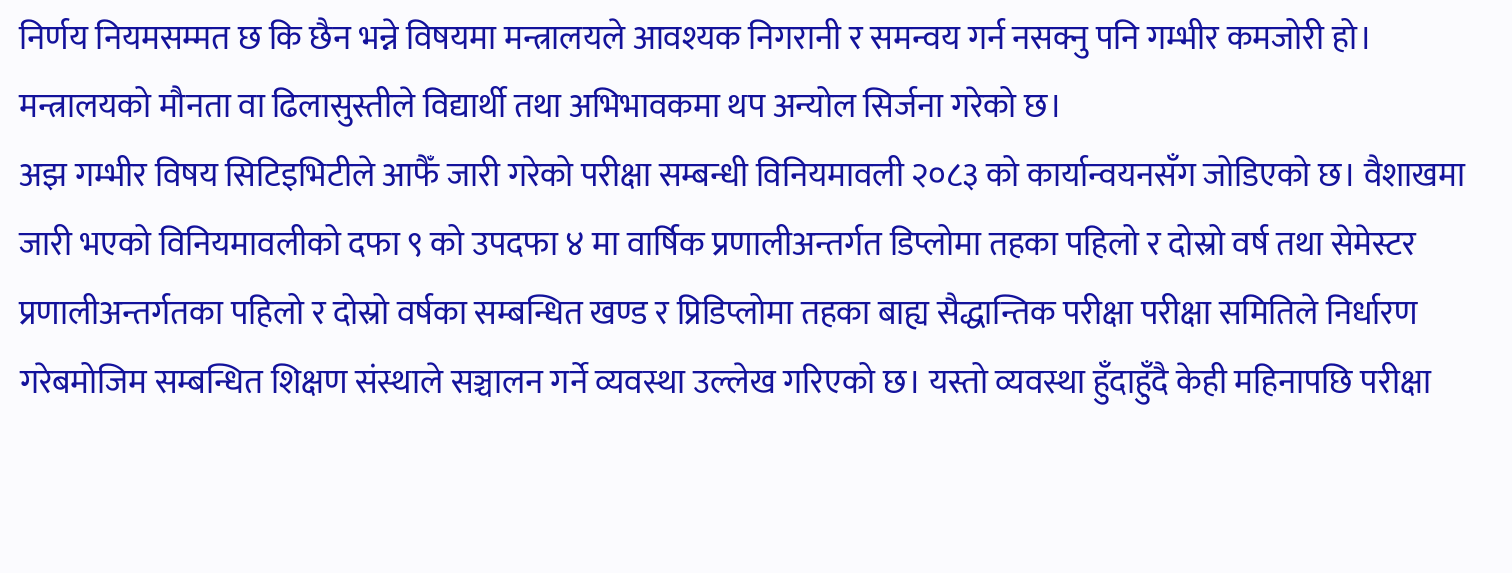निर्णय नियमसम्मत छ कि छैन भन्ने विषयमा मन्त्रालयले आवश्यक निगरानी र समन्वय गर्न नसक्नु पनि गम्भीर कमजोरी हो। मन्त्रालयको मौनता वा ढिलासुस्तीले विद्यार्थी तथा अभिभावकमा थप अन्योल सिर्जना गरेको छ।
अझ गम्भीर विषय सिटिइभिटीले आफैँ जारी गरेको परीक्षा सम्बन्धी विनियमावली २०८३ को कार्यान्वयनसँग जोडिएको छ। वैशाखमा जारी भएको विनियमावलीको दफा ९ को उपदफा ४ मा वार्षिक प्रणालीअन्तर्गत डिप्लोमा तहका पहिलो र दोस्रो वर्ष तथा सेमेस्टर प्रणालीअन्तर्गतका पहिलो र दोस्रो वर्षका सम्बन्धित खण्ड र प्रिडिप्लोमा तहका बाह्य सैद्धान्तिक परीक्षा परीक्षा समितिले निर्धारण गरेबमोजिम सम्बन्धित शिक्षण संस्थाले सञ्चालन गर्ने व्यवस्था उल्लेख गरिएको छ। यस्तो व्यवस्था हुँदाहुँदै केही महिनापछि परीक्षा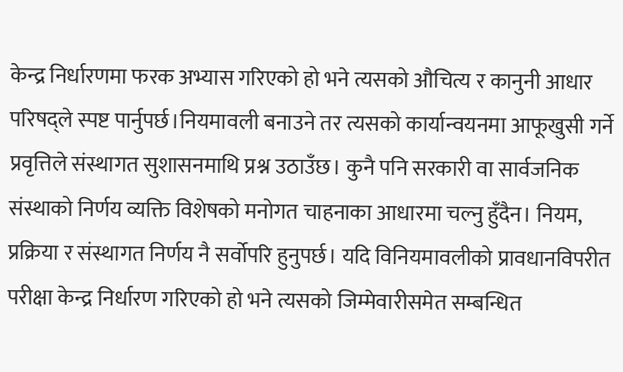केन्द्र निर्धारणमा फरक अभ्यास गरिएको हो भने त्यसको औचित्य र कानुनी आधार परिषद्ले स्पष्ट पार्नुपर्छ।नियमावली बनाउने तर त्यसको कार्यान्वयनमा आफूखुसी गर्ने प्रवृत्तिले संस्थागत सुशासनमाथि प्रश्न उठाउँछ। कुनै पनि सरकारी वा सार्वजनिक संस्थाको निर्णय व्यक्ति विशेषको मनोगत चाहनाका आधारमा चल्नु हुँदैन। नियम, प्रक्रिया र संस्थागत निर्णय नै सर्वोपरि हुनुपर्छ। यदि विनियमावलीको प्रावधानविपरीत परीक्षा केन्द्र निर्धारण गरिएको हो भने त्यसको जिम्मेवारीसमेत सम्बन्धित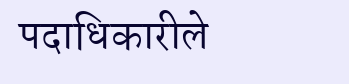पदाधिकारीले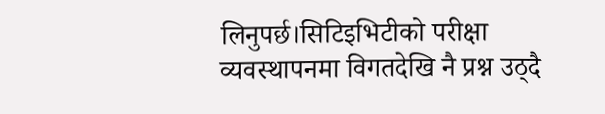लिनुपर्छ।सिटिइभिटीको परीक्षा व्यवस्थापनमा विगतदेखि नै प्रश्न उठ्दै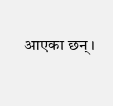आएका छन्।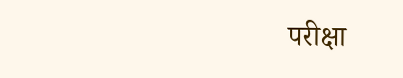परीक्षा